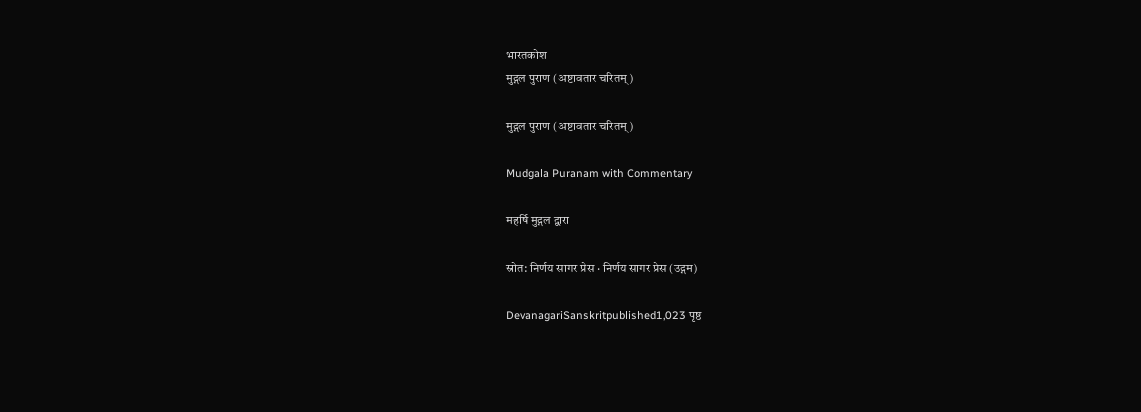भारतकोश
मुद्गल पुराण (अष्टावतार चरितम्)

मुद्गल पुराण (अष्टावतार चरितम्)

Mudgala Puranam with Commentary

महर्षि मुद्गल द्वारा

स्रोत: निर्णय सागर प्रेस · निर्णय सागर प्रेस (उद्गम)

DevanagariSanskritpublished1,023 पृष्ठ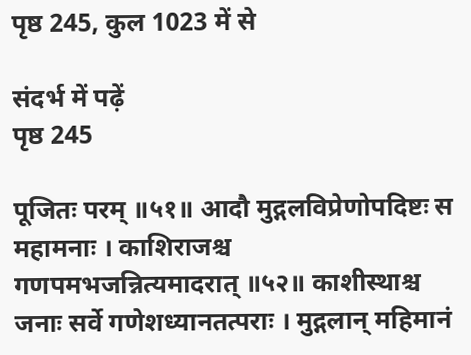पृष्ठ 245, कुल 1023 में से

संदर्भ में पढ़ें
पृष्ठ 245

पूजितः परम् ॥५१॥ आदौ मुद्गलविप्रेणोपदिष्टः स महामनाः । काशिराजश्च गणपमभजन्नित्यमादरात् ॥५२॥ काशीस्थाश्च जनाः सर्वे गणेशध्यानतत्पराः । मुद्गलान् महिमानं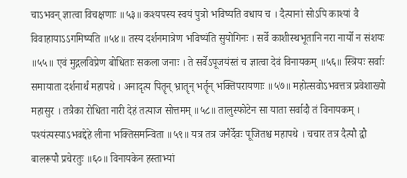चाऽभवन् ज्ञात्वा विचक्षणाः ॥५३॥ कश्यपस्य स्वयं पुत्रो भविष्यति वधाय च । दैत्यानां सोऽपि काश्यां वै विवाहायाऽऽगमिष्यति ॥५४॥ तस्य दर्शनमात्रेण भविष्यंति सुयोगिनः । सर्वे काशीस्थभूतानि नरा नार्यो न संशयः ॥५५॥ एवं मुद्गलविप्रेण बोधिताः सकला जनाः । ते सर्वेऽपूजयंस्तं च ज्ञात्वा देवं विनायकम् ॥५६॥ स्त्रियः सर्वाः समायाता दर्शनार्थं महापथे । अनादृत्य पितॄन् भ्रातॄन् भर्तॄन् भक्तिपरायणाः ॥५७॥ महोत्सवोऽभवत्तत्र प्रवेशाख्यो महासुर । तत्रैका रोधिता नारी देहं तत्याज सोत्तमम् ॥५८॥ तालुस्फोटेन सा याता सर्वादौ तं विनायकम् । पश्यंत्यस्याऽभवद्देहे लीना भक्तिसमन्विता ॥५९॥ यत्र तत्र जनैर्देवः पूजितश्च महापथे । चचार तत्र दैत्यौ द्वौ बालरूपौ प्रचेरतुः ॥६०॥ विनायकेन हस्ताभ्यां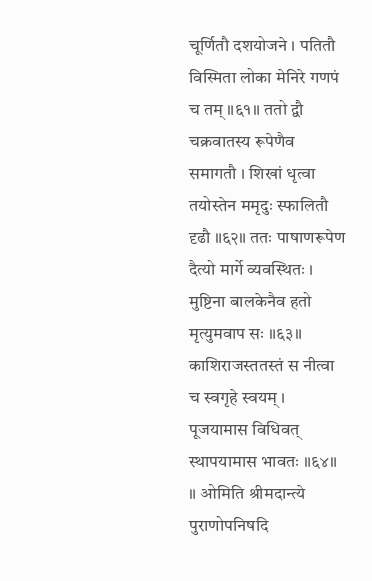चूर्णितौ दशयोजने । पतितौ विस्मिता लोका मेनिरे गणपं च तम् ॥६१॥ ततो द्वौ चक्रवातस्य रूपेणैव समागतौ । शिखां धृत्वा तयोस्तेन ममृदुः स्फालितौ दृढौ ॥६२॥ ततः पाषाणरूपेण दैत्यो मार्गे व्यवस्थितः । मुष्टिना बालकेनैव हतो मृत्युमवाप सः ॥६३॥ काशिराजस्ततस्तं स नीत्वा च स्वगृहे स्वयम् । पूजयामास विधिवत् स्थापयामास भावतः ॥६४॥ ॥ ओमिति श्रीमदान्त्ये पुराणोपनिषदि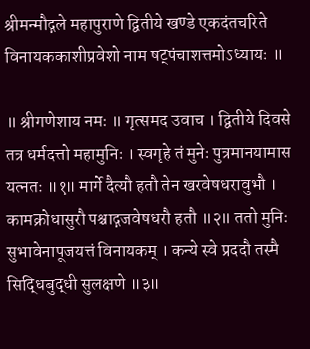श्रीमन्मौद्गले महापुराणे द्वितीये खण्डे एकदंतचरिते विनायककाशीप्रवेशो नाम षट्पंचाशत्तमोऽध्यायः ॥

॥ श्रीगणेशाय नमः ॥ गृत्समद उवाच । द्वितीये दिवसे तत्र धर्मदत्तो महामुनिः । स्वगृहे तं मुनेः पुत्रमानयामास यत्नतः ॥१॥ मार्गे दैत्यौ हतौ तेन खरवेषधरावुभौ । कामक्रोधासुरौ पश्चाद्गजवेषधरौ हतौ ॥२॥ ततो मुनिः सुभावेनापूजयत्तं विनायकम् । कन्ये स्वे प्रददौ तस्मै सिद्धिबुद्धी सुलक्षणे ॥३॥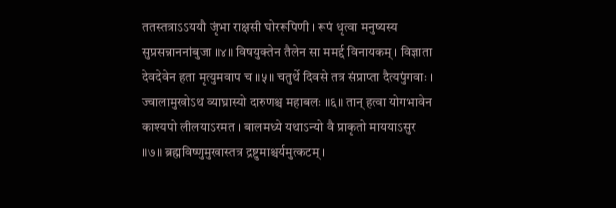ततस्तत्राऽऽययौ जृंभा राक्षसी घोररूपिणी । रूपं धृत्वा मनुष्यस्य सुप्रसन्नाननांबुजा ॥४॥ विषयुक्तेन तैलेन सा ममर्द्द विनायकम् । विज्ञाता देवदेवेन हता मृत्युमवाप च ॥५॥ चतुर्थे दिवसे तत्र संप्राप्ता दैत्यपुंगवाः । ज्वालामुखोऽथ व्याघ्रास्यो दारुणश्च महाबलः ॥६॥ तान् हत्वा योगभावेन काश्यपो लीलयाऽरमत । बालमध्ये यथाऽन्यो वै प्राकृतो माययाऽसुर ॥७॥ ब्रह्मविष्णुमुखास्तत्र द्रष्टुमाश्चर्यमुत्कटम् ।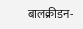बालक्रीडन-